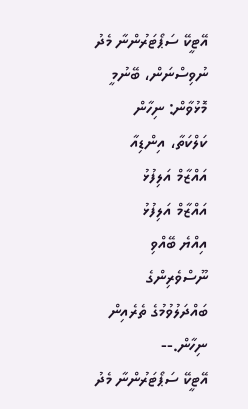އޭޓީކޭ ސަޕޯޓަރުންނާ މެދު ނުވިސްނަން، ބޭނުމީ މޮޅުވާން: ނިހާން
ކަލްކަތާ، އިންޑިއާ
އައްޒާމް އަލިފުޅު
އައްޒާމް އަލިފުޅު
އިއްޔެ ބޭއްވި ނޫސްވެރިންގެ ބައްދަލުވުމުގެ ތެރެއިން ނިހާން.--
އޭޓީކޭ ސަޕޯޓަރުންނާ މެދު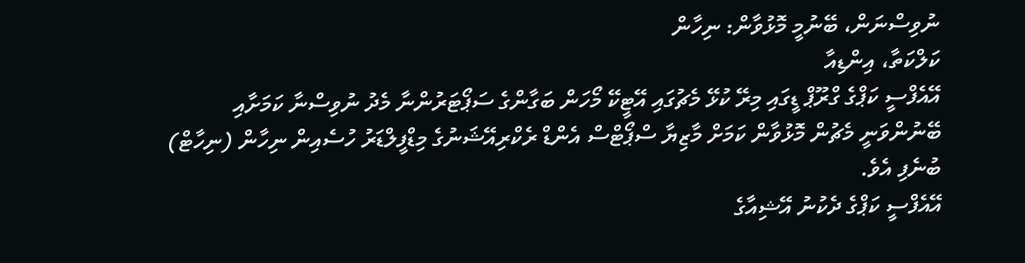ނުވިސްނަން، ބޭނުމީ މޮޅުވާން: ނިހާން
ކަލްކަތާ، އިންޑިއާ
އޭއެފްސީ ކަޕްގެ ގްރޫޕް ޑީގައި މިރޭ ކުޅޭ މެޗުގައި އޭޓީކޭ މޯހަން ބަގާންގެ ސަޕޯޓަރުންނާ މެދު ނުވިސްނާ ކަމަށާއި ބޭނުންވަނީ މެޗުން މޮޅުވާން ކަމަށް މާޒިޔާ ސްޕޯޓްސް އެންޑް ރެކްރިއޭޝަނުގެ މިޑްފީލްޑަރު ހުސެއިން ނިހާން (ނިހާޓް) ބުނެފި އެވެ.
އޭއެފްސީ ކަޕްގެ ދެކުނު އޭޝިއާގެ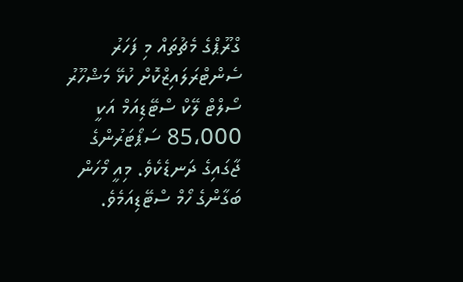ގްރޫޕްގެ މެޗުތައް މި ފަހަރު ސެންޓްރަލައިޒްކޮށް ކުޅޭ މަޝްހޫރު ސޯލްޓް ލޭކް ސްޓޭޑިއަމް އަކީ 85،000 ސަޕޯޓަރުންގެ ޖާގައިގެ ދަނޑެކެވެ. މިއީ މޯހަން ބަގާންގެ ހޯމް ސްޓޭޑިއަމެވެ.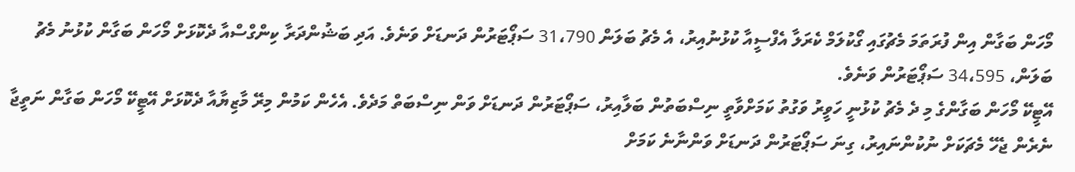މޯހަން ބަގާން އިން ފުރަތަމަ މެޗުގައި ގޯކުލަމް ކެރަލާ އެފްސީއާ ކުޅުނުއިރު، އެ މެޗު ބަލަން 31،790 ސަޕޯޓަރުން ދަނޑަށް ވަނެވެ. އަދި ބަޝުންދަރާ ކިންގްސްއާ ދެކޮޅަށް މޯހަން ބަގާން ކުޅުނު މެޗު ބަލަން، 34،595 ސަޕޯޓަރުން ވަނެވެ.
އޭޓީކޭ މޯހަން ބަގާންގެ މި ދެ މެޗު ކުޅުނީ ހަވީރު ވަގުތު ކަމަށްވާތީ ނިސްބަތުން ބަލާއިރު، ސަޕޯޓަރުން ދަނޑަށް ވަން ނިސްބަތް މަދެވެ. އެހެން ކަމުން މިރޭ މާޒިޔާއާ ދެކޮޅަށް އޭޓީކޭ މޯހަން ބަގާން ނަތީޖާ ނެރެން ޖެހޭ މެޗަކަށް ނުކުންނައިރު، ގިނަ ސަޕޯޓަރުން ދަނޑަށް ވަންނާނެ ކަމަށް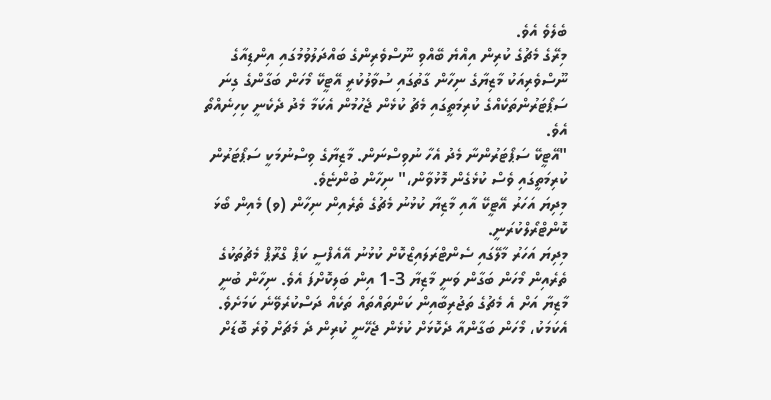ބެލެވެ އެވެ.
މިރޭގެ މެޗުގެ ކުރިން އިއްޔެ ބޭއްވި ނޫސްވެރިންގެ ބައްދަލުވުމުގައި އިންޑިއާގެ ނޫސްވެރިއަކު މާޒިޔާގެ ނިހާން ގާތުގައި ސުވާލުކުރީ އޭޓީކޭ މޯހަން ބަގާންގެ ގިނަ ސަޕޯޓަރުންތަކެއްގެ ކުރިމަތީގައި މެޗު ކުޅެން ޖެހުމުން އެކަމާ މެދު ދެކެނީ ކިހިނެއްތޯ އެވެ.
"އޭޓީކޭ ސަޕޯޓަރުންނާ މެދު އެހާ ނުވިސްނަން. މާޒިޔާގެ ވިސްނުމަކީ ސަޕޯޓަރުން ކުރިމަތީގައި ވެސް ކުޅެގެން މޮޅުވާން،" ނިހާން ބުންޏެވެ.
މިދިޔަ އަހަރު އޭޓީކޭ އާއި މާޒިޔާ ކުޅުނު މެޗުގެ ތެރެއިން ނިހާން (ވ) މެއިން ބޯޅަ ކޮންޓްރޯލްކުރަނީ.
މިދިޔަ އަހަރު މާލޭގައި ސެންޓްރަލައިޒްކޮށް ކުޅުނު އޭއެފްސީ ކަޕް ގްރޫޕް މެޗުތަކުގެ ތެރެއިން މޯހަން ބަގާން ވަނީ މާޒިޔާ 3-1 އިން ބަލިކޮށްފަ އެވެ. ނިހާން ބުނީ މާޒިޔާ އަށް އެ މެޗުގެ ތަޖުރިބާއިން ކަންތައްތައް ތަކެއް ދަސްކުރެވޭނެ ކަމަށެވެ. އެކަމަކު، މޯހަން ބަގާންއާ ދެކޮޅަށް ކުޅެން ޖެހޭނީ ކުރިން ދެ މެޗަށް ވުރެ ބޮޑަށް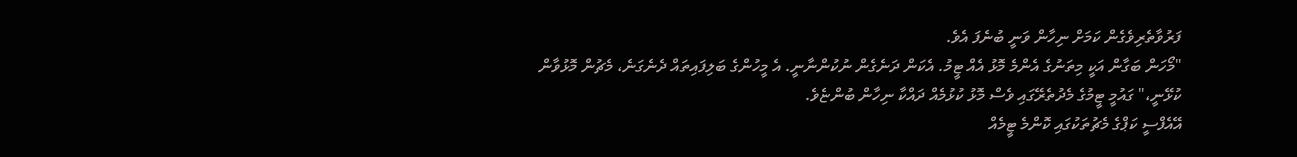ފަރުވާތެރިވެގެން ކަމަށް ނިހާން ވަނީ ބުނެފަ އެވެ.
"މޯހަން ބަގާން އަކީ މިތަނުގެ އެންމެ މޮޅު އެއް ޓީމު. އެކަން ދަނެގެން ނުކުންނާނީ. އެ މީހުންގެ ބަލިފައިތައް ދެނެގަނެ، މެޗުން މޮޅުވާން ކުޅޭނީ،" ގައުމީ ޓީމުގެ މެދުތެރޭގައި ވެސް މޮޅު ކުޅުމެއް ދައްކާ ނިހާން ބުންޏެވެ.
އޭއެފްސީ ކަޕްގެ މެޗުތަކުގައި ކޮންމެ ޓީމެއް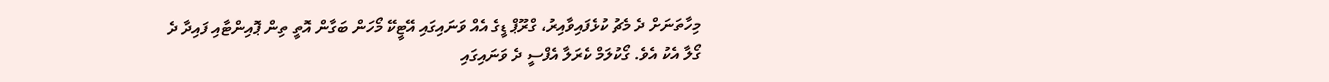މިހާތަނަށް ދެ މެޗު ކުޅެފައިވާއިރު، ގްރޫޕް ޑީގެ އެއް ވަނައިގައި އޭޓީކޭ މޯހަން ބަގާން އޮތީ ތިން ޕޮއިންޓާއި ފައިދާ ދެ ގޯލާ އެކު އެވެ. ގޯކުލަމް ކެރަލާ އެފްސީ ދެ ވަނައިގައި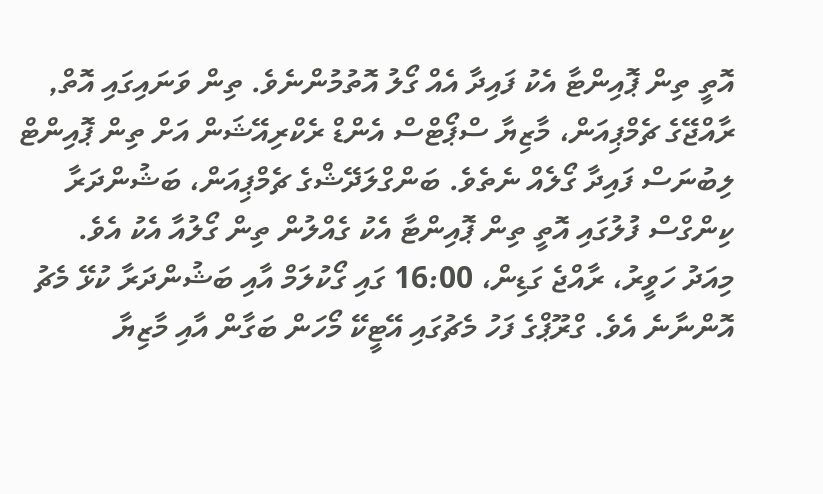އޮތީ ތިން ޕޮއިންޓާ އެކު ފައިދާ އެއް ގޯލު އޮތުމުންނެވެ. ތިން ވަނައިގައި އޮތް, ރާއްޖޭގެ ޗެމްޕިއަން، މާޒިޔާ ސްޕޯޓްސް އެންޑް ރެކްރިއޭޝަން އަށް ތިން ޕޮއިންޓް ލިބުނަސް ފައިދާ ގޯލެއް ނެތެވެ. ބަންގްލަދޭޝްގެ ޗެމްޕިއަން، ބަޝުންދަރާ ކިންގްސް ފުލުގައި އޮތީ ތިން ޕޮއިންޓާ އެކު ގެއްލުން ތިން ގޯލުއާ އެކު އެވެ.
މިއަދު ހަވީރު، ރާއްޖެ ގަޑިން، 16:00 ގައި ގޯކުލަމް އާއި ބަޝުންދަރާ ކުޅޭ މެޗު އޮންނާނެ އެވެ. ގްރޫޕްގެ ފަހު މެޗުގައި އޭޓީކޭ މޯހަން ބަގާން އާއި މާޒިޔާ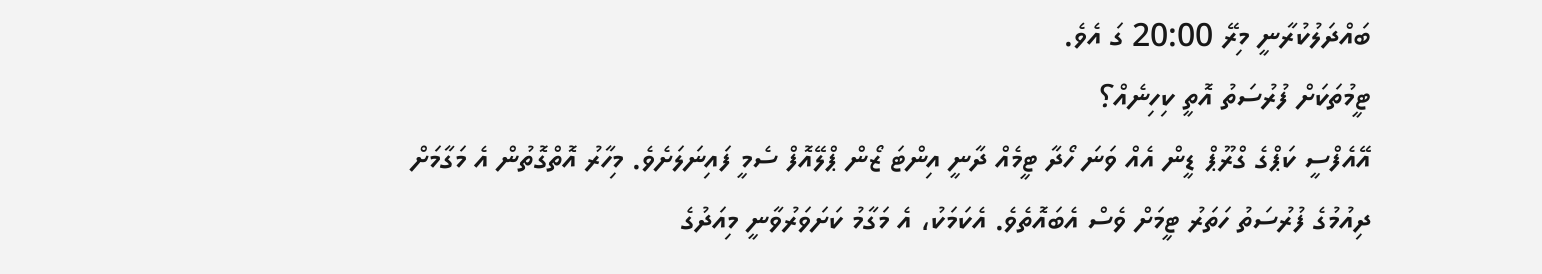ބައްދަލުކުރާނީ މިރޭ 20:00 ގަ އެވެ.
ޓީމުތަކަށް ފުރުސަތު އޮތީ ކިހިނެއް؟
އޭއެފްސީ ކަޕްގެ ގްރޫޕް ޑީން އެއް ވަނަ ހޯދާ ޓީމެއް ދާނީ އިންޓަ ޒޯން ޕްލޭއޮފް ސެމީ ފައިނަލަށެވެ. މިހާރު އޮތްގޮތުން އެ މަގާމަށް ދިއުމުގެ ފުރުސަތު ހަތަރު ޓީމަށް ވެސް އެބައޮތެވެ. އެކަމަކު، އެ މަގާމު ކަށަވަރުވާނީ މިއަދުގެ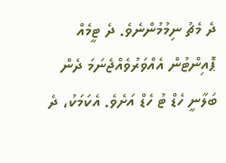ދެ މެޗު ނިމުމުންނެވެ. ދެ ޓީމެއް ޕޮއިންޓުން އެއްވަރުވެއްޖެނަމަ ދެން ބަލާނީ ހެޑް ޓު ހެޑް އަށެވެ. އެކަމަކު، ދެ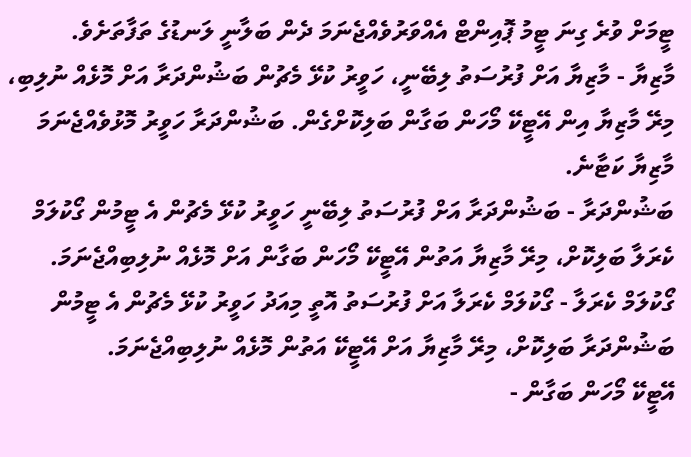ޓީމަށް ވުރެ ގިނަ ޓީމު ޕޮއިންޓް އެއްވަރުވެއްޖެނަމަ ދެން ބަލާނީ ލަނޑުގެ ތަފާތަށެވެ.
މާޒިޔާ - މާޒިޔާ އަށް ފުރުސަތު ލިބޭނީ، ހަވީރު ކުޅޭ މެޗުން ބަޝުންދަރާ އަށް މޮޅެއް ނުލިބި، މިރޭ މާޒިޔާ އިން އޭޓީކޭ މޯހަން ބަގާން ބަލިކޮށްގެން. ބަޝުންދަރާ ހަވީރު މޮޅުވެއްޖެނަމަ މާޒިޔާ ކަޓާނެ.
ބަޝުންދަރާ - ބަޝުންދަރާ އަށް ފުރުސަތު ލިބޭނީ ހަވީރު ކުޅޭ މެޗުން އެ ޓީމުން ގޯކުލަމް ކެރަލާ ބަލިކޮށް، މިރޭ މާޒިޔާ އަތުން އޭޓީކޭ މޯހަން ބަގާން އަށް މޮޅެއް ނުލިބިއްޖެނަމަ.
ގޯކުލަމް ކެރަލާ - ގޯކުލަމް ކެރަލާ އަށް ފުރުސަތު އޮތީ މިއަދު ހަވީރު ކުޅޭ މެޗުން އެ ޓީމުން ބަޝުންދަރާ ބަލިކޮށް، މިރޭ މާޒިޔާ އަށް އޭޓީކޭ އަތުން މޮޅެއް ނުލިބިއްޖެނަމަ.
އޭޓީކޭ މޯހަން ބަގާން -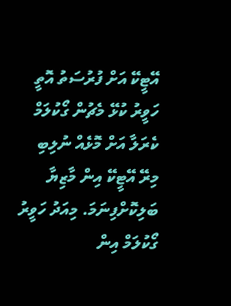އޭޓީކޭ އަށް ފުރުސަތު އޮތީ ހަވީރު ކުޅޭ މެޗުން ގޯކުލަމް ކެރަލާ އަށް މޮޅެއް ނުލިބި މިރޭ އޭޓީކޭ އިން މާޒިޔާ ބަލިކޮށްފިނަމަ. މިއަދު ހަވީރު ގޯކުލަމް އިން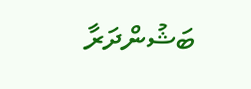ބަޝުންދަރާ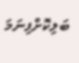ބަލިކޮށްފިނަމަ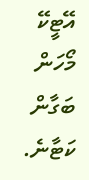އޭޓީކޭ މޯހަން ބަގާން ކަޓާނެ.